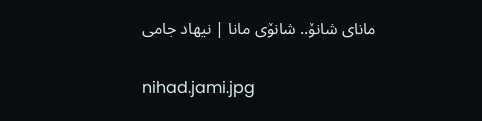ماناى شانۆ.. شانۆى مانا | نیهاد جامی

nihad.jami.jpg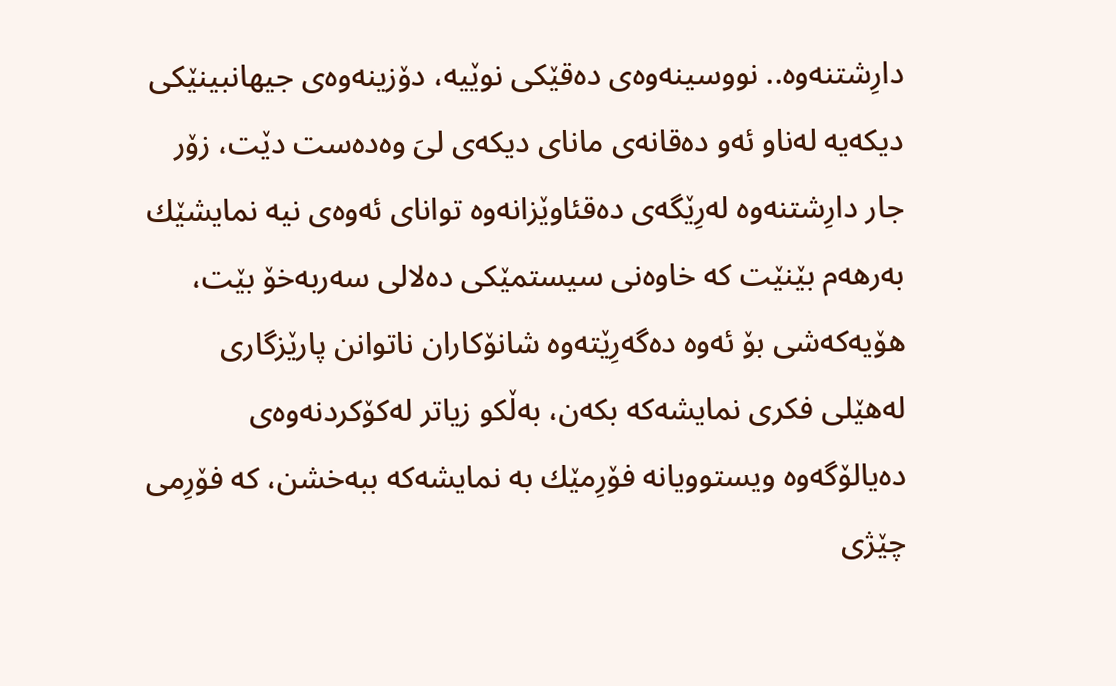دارِشتنه‌وه‌.. نووسینه‌وه‌ى ده‌قێكى نوێیه‌، دۆزینه‌وه‌ى جیهانبینێكى دیكه‌یه‌ له‌ناو ئه‌و ده‌قانه‌ى ماناى دیكه‌ى لىَ وه‌ده‌ست دێت، زۆر جار دارِشتنه‌وه‌ له‌رِێگه‌ى ده‌قئاوێزانه‌وه‌ تواناى ئه‌وه‌ى نیه‌ نمایشێك به‌رهه‌م بێنێت كه‌ خاوه‌نى سیستمێكى ده‌لالى سه‌ربه‌خۆ بێت، هۆیه‌كه‌شى بۆ ئه‌وه‌ ده‌گه‌رِێته‌وه‌ شانۆكاران ناتوانن پارێزگارى له‌هێلى فكرى نمایشه‌كه‌ بكه‌ن، به‌ڵكو زیاتر له‌كۆكردنه‌وه‌ى ده‌یالۆگه‌وه‌ ویستوویانه‌ فۆرِمێك به‌ نمایشه‌كه‌ ببه‌خشن، كه‌ فۆرِمى چێژى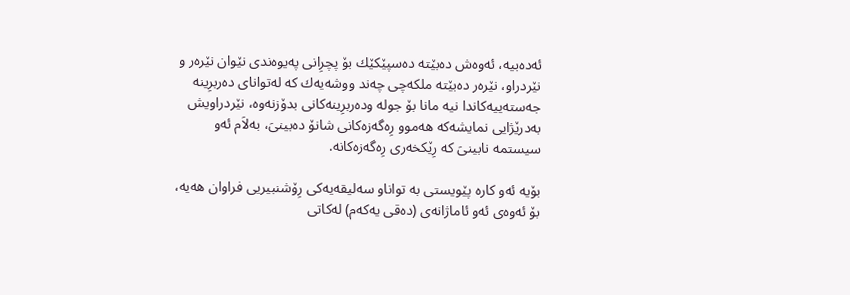ئه‌ده‌بیه‌، ئه‌وه‌ش ده‌بێته‌ ده‌سپێكێك بۆ پچرِانى په‌یوه‌ندى نێوان نێره‌ر و نێردراو، نێره‌ر ده‌بێته‌ ملكه‌چى چه‌ند ووشه‌یه‌ك كه‌ له‌تواناى ده‌ربرِینه‌ جه‌سته‌ییه‌كاندا نیه‌ مانا بۆ جوله‌ وده‌ربرِینه‌كانى بدۆزنه‌وه‌، نێردراویش به‌درێژایى نمایشه‌كه‌ هه‌موو رِه‌گه‌زه‌كانى شانۆ ده‌بینىَ، به‌لاَم ئه‌و سیستمه‌ نابینىَ كه‌ رِێكخه‌رى رِه‌گه‌زه‌كانه‌.

بۆیه‌ ئه‌و كاره‌ پێویستى به‌ تواناو سه‌لیقه‌یه‌كى رِۆشنبیریى فراوان هه‌یه‌، بۆ ئه‌وه‌ى ئه‌و ئاماژانه‌ى (ده‌قى یه‌كه‌م) له‌كاتى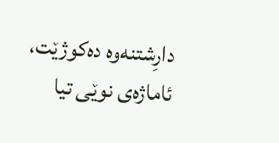دارِشتنه‌وه‌ ده‌كوژێت، ئاماژه‌ى نوێى تیا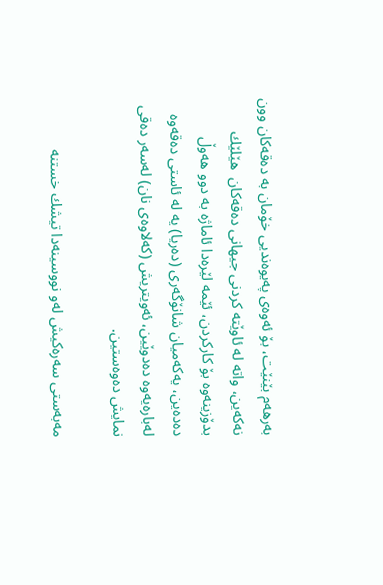به‌رهه‌م بێنێت، بۆ ئه‌وه‌ى په‌یوه‌ندیى خۆمان به‌ ده‌قه‌كان وون نه‌كه‌ین، واته‌ له‌ ئاوێته‌ كردنى جیهانى ده‌قه‌كان  هێلێك بدۆزینه‌وه‌ بۆ كاركردن، ئێمه‌ لێره‌دا ئاماژه‌ به‌ دوو هه‌وڵ ده‌ده‌ین، یه‌كه‌میان شانۆگه‌رى (ده‌ریا) یه‌ له‌ ئاستى ده‌قه‌وه‌ له‌باره‌یه‌وه‌ ده‌دوێین، ئه‌ویتریش (كه‌لاوه‌ى نان) له‌سه‌ر ده‌قى نمایش ده‌وه‌ستین.

مه‌به‌ستى سه‌ره‌كیش له‌و نووسینه‌دا تیشك خستنه‌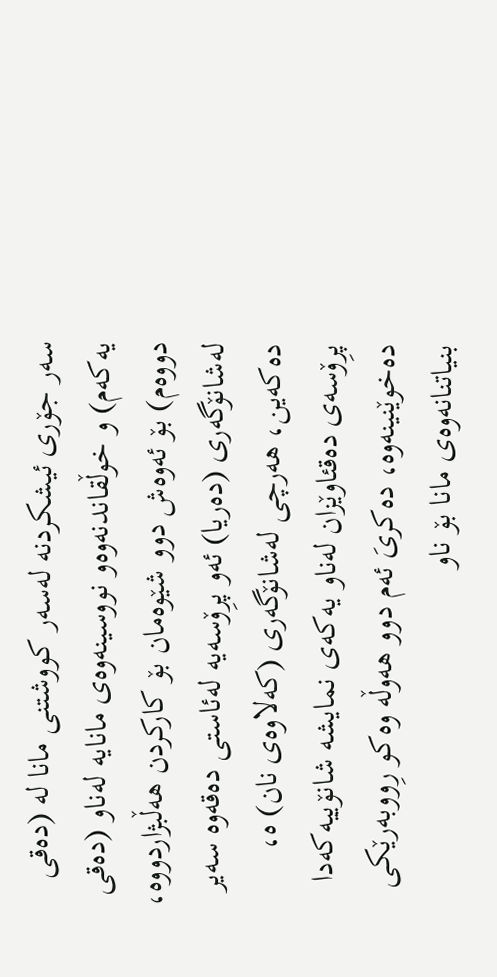سه‌ر جۆرى ئیشكردنه‌ له‌سه‌ر كووشتنى مانا له‌ (ده‌قى یه‌كه‌م) و خوڵقاندنه‌وه‌و نووسینه‌وه‌ى مانایه‌ له‌ناو (ده‌قى دووه‌م) بۆ ئه‌وه‌ش دوو شێوه‌مان بۆ كاركردن هه‌ڵبژاردووه‌، له‌شانۆگه‌رى (ده‌ریا) ئه‌و پرِۆسه‌یه‌ له‌ئاستى ده‌قه‌وه‌ سه‌یر ده‌كه‌ین، هه‌رچى له‌شانۆگه‌رى (كه‌لاوه‌ى نان) ه‌، پرِۆسه‌ى ده‌قئاوێزان له‌ناو یه‌كه‌ى نمایشه‌ شانۆییه‌كه‌دا ده‌خوێنینه‌وه‌، ده‌كرىَ ئه‌م دوو هه‌وڵه‌ وه‌كو رِووبه‌رێكى بنیاتنانه‌وه‌ى مانا بۆ ناو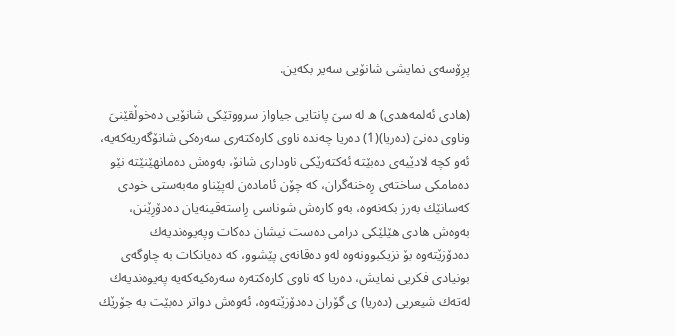پرِۆسه‌ى نمایشى شانۆیى سه‌یر بكه‌ین.

(هادى ئه‌لمه‌هدى) ه‌ له‌ سىَ پانتایى جیاواز سرووتێكى شانۆیى ده‌خوڵقێنىَ وناوى ده‌نىَ (ده‌ریا)(1) ده‌ریا چه‌نده‌ ناوى كاره‌كته‌رى سه‌ره‌كى شانۆگه‌ریه‌كه‌یه‌، ئه‌و كچه‌ لادێیه‌ى ده‌بێته‌ ئه‌كته‌رێكى ناودارى شانۆ، به‌وه‌ش ده‌مانهێنێته‌ نێو ده‌مامكى ساخته‌ى رِه‌خنه‌گران، كه‌ چۆن ئاماده‌ن له‌پێناو مه‌به‌ستى خودى كه‌سانێك به‌رز بكه‌نه‌وه‌، به‌و كاره‌ش شوناسى رِاسته‌قینه‌یان ده‌دۆرِێنن، به‌وه‌ش هادى هێلێكى درامى ده‌ست نیشان ده‌كات وپه‌یوه‌ندیه‌ك ده‌دۆزێته‌وه‌ بۆ نزیكبوونه‌وه‌ له‌و ده‌قانه‌ى پێشوو، كه‌ ده‌یانكات به‌ چاوگه‌ى بونیادى فكریى نمایش، ده‌ریا كه‌ ناوى كاره‌كته‌ره‌ سه‌ره‌كیه‌كه‌یه‌ په‌یوه‌ندیه‌ك له‌ته‌ك شیعریى (ده‌ریا) ى گۆران ده‌دۆزێته‌وه‌، ئه‌وه‌ش دواتر ده‌بێت به‌ جۆرێك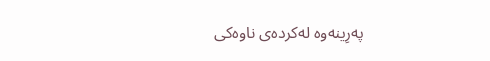په‌رِینه‌وه‌ له‌كرده‌ى ناوه‌كى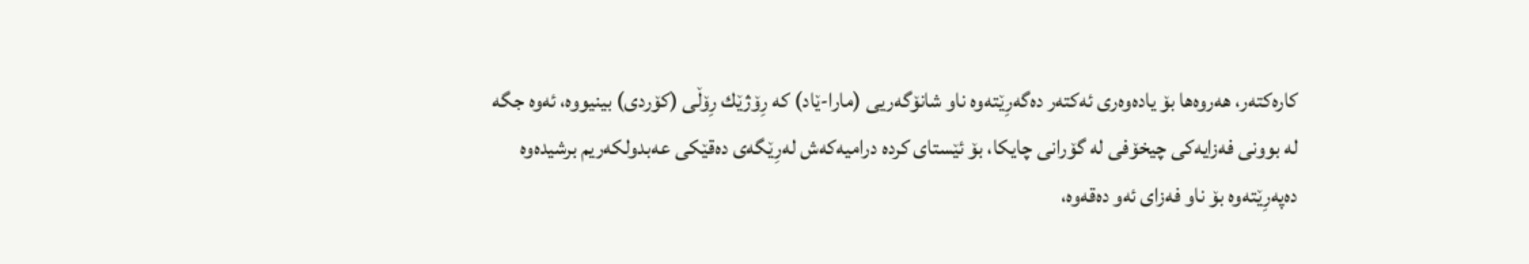كاره‌كته‌ر، هه‌روه‌ها بۆ یاده‌وه‌رى ئه‌كته‌ر ده‌گه‌رِێته‌وه‌ ناو شانۆگه‌ریى (مارا-ێاد) كه‌ رِۆژێك رِۆڵى (كۆردى) بینیووه‌، ئه‌وه‌ جگه‌ له‌ بوونى فه‌زایه‌كى چیخۆفى له‌ گۆرانى چایكا، بۆ ئێستاى كرده‌ درامیه‌كه‌ش له‌رِێگه‌ى ده‌قێكى عه‌بدولكه‌ریم برشیده‌وه‌ ده‌په‌رِێته‌وه‌ بۆ ناو فه‌زاى ئه‌و ده‌قه‌وه‌،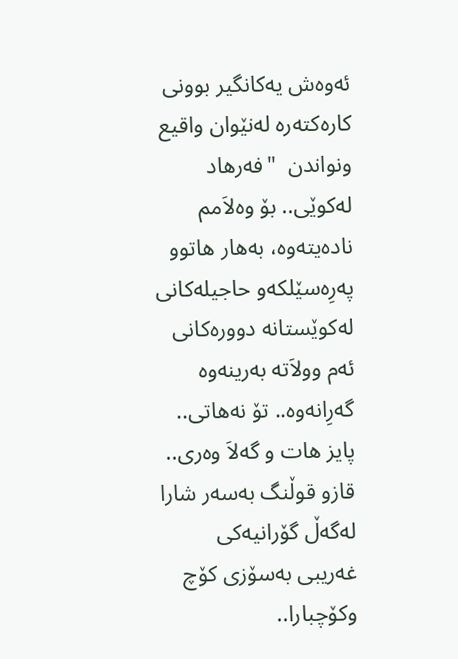ئه‌وه‌ش یه‌كانگیر بوونى كاره‌كته‌ره‌ له‌نێوان واقیع ونواندن  "فه‌رهاد له‌كوێى.. بۆ وه‌لاَمم ناده‌یته‌وه‌، به‌هار هاتوو په‌رِه‌سێلكه‌و حاجیله‌كانى له‌كوێستانه‌ دووره‌كانى ئه‌م وولاَته‌ به‌رینه‌وه‌ گه‌رِانه‌وه‌.. تۆ نه‌هاتى.. پایز هات و گه‌لاَ وه‌رى.. قازو قوڵنگ به‌سه‌ر شارا له‌گه‌ڵ گۆرانیه‌كى غه‌ریبى به‌سۆزى كۆچ وكۆچبارا..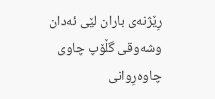رِێژنه‌ى باران لێى ئه‌دان وشه‌وقى گڵۆپ چاوى چاوه‌رِوانى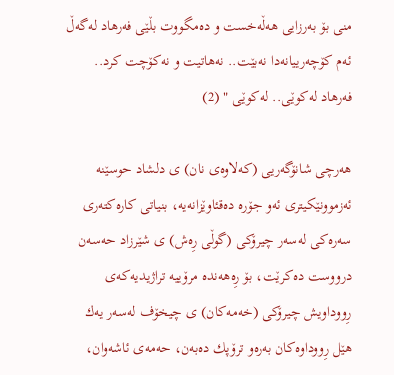منى بۆ به‌رزایى هه‌ڵه‌خست و ده‌مگووت بڵێى فه‌رهاد له‌گه‌ڵ ئه‌م كۆچه‌رییانه‌دا نه‌بێت.. نه‌هاتیت و نه‌كۆچت كرد.. فه‌رهاد له‌كوێى.. له‌كوێى " (2)

هه‌رچى شانۆگه‌ریى (كه‌لاوه‌ى نان) ى دلشاد حوسێنه‌ ئه‌زموونێكیترى ئه‌و جۆره‌ ده‌قئاوێزانه‌یه‌، بنیاتى كاره‌كته‌رى سه‌ره‌كى له‌سه‌ر چیرۆكى (گوڵى رِه‌ش) ى شێرزاد حه‌سه‌ن درووست ده‌كرێت، بۆ رِه‌هه‌نده‌ مرۆییه‌ تراژیدیه‌كه‌ى رِووداویش چیرۆكى (خه‌مه‌كان) ى چیخۆف له‌سه‌ر یه‌ك هێل رِووداوه‌كان به‌ره‌و ترۆپك ده‌به‌ن، حه‌مه‌ى ئاشه‌وان،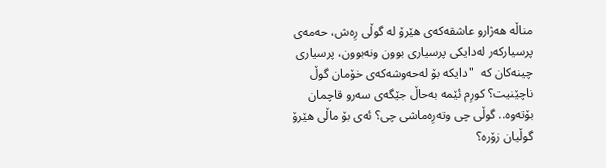مناڵه‌ هه‌ژارو عاشقه‌كه‌ى هێرۆ له‌ گوڵى رِه‌ش، حه‌مه‌ى پرسیاركه‌ر له‌دایكى پرسیارى بوون ونه‌بوون، پرسیارى چینه‌كان كه‌  "دایكه‌ بۆ له‌حه‌وشه‌كه‌ى خۆمان گوڵ ناچێنیت؟ كورِم ئێمه‌ به‌حاڵ جێگه‌ى سه‌رو قاچمان بۆته‌وه‌.. گوڵى چى وته‌رِه‌ماشى چى؟ ئه‌ى بۆ ماڵى هێرۆ گوڵیان زۆره‌؟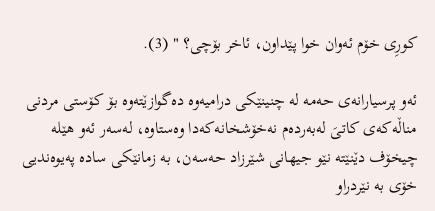كورِى خۆم ئه‌وان خوا پێداون، ئاخر بۆچى؟ " (3).

ئه‌و پرسیارانه‌ى حه‌مه‌ له‌ چنینێكى درامیه‌وه‌ ده‌گوازێته‌وه‌ بۆ كۆستى مردنى مناڵه‌كه‌ى كاتىَ له‌به‌رده‌م نه‌خۆشخانه‌كه‌دا وه‌ستاوه‌، له‌سه‌ر ئه‌و هێله‌ چیخۆف دێنێته‌ نێو جیهانى شێرزاد حه‌سه‌ن، به‌ زمانێكى ساده‌ په‌یوه‌ندیى خۆى به‌ نێردراو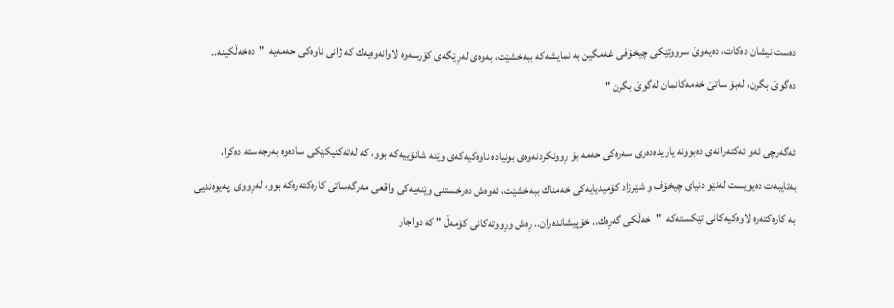ده‌ست نیشان ده‌كات، ده‌یه‌وىَ سرووتێكى چیخۆفى غه‌مگین به‌ نمایشه‌كه‌ ببه‌خشێت، به‌وه‌ى له‌رِێگه‌ى كۆرسه‌وه‌ لاوانه‌وه‌یه‌ك كه‌ ژانى ناوه‌كى حه‌مه‌یه‌  "ده‌خه‌ڵكینه‌.. ده‌گوىَ بگرن، له‌بۆ ساتىَ خه‌مه‌كانمان له‌گوىَ بگرن "

ئه‌گه‌رچى ئه‌و ئه‌كته‌رانه‌ى ده‌بوونه‌ یاریده‌ده‌رى سه‌ره‌كى حه‌مه‌ بۆ رِوونكردنه‌وه‌ى بونیاده‌ ناوه‌كیه‌كه‌ى وێنه‌ شانۆییه‌كه‌ بوو، كه‌ له‌ته‌كنیكێكى ساده‌وه‌ به‌رجه‌سته‌ ده‌كرا، به‌تایبه‌ت ده‌یویست له‌نێو دنیاى چیخۆف و شێرزاد كۆمیدیایه‌كى خه‌مناك ببه‌خشێت، ئه‌وه‌ش ده‌رخستنى وێنه‌یه‌كى واقعى مه‌رگه‌ساتى كاره‌كته‌ره‌كه‌ بوو، له‌رِووى  په‌یوه‌ندیى به‌ كاره‌كته‌ره‌ لاوه‌كیه‌كانى تێكسته‌كه‌  "خه‌ڵكى گه‌رِه‌ك.. خۆپیشانده‌ران.. رِه‌ش ورِووته‌كانى كۆمه‌ڵ " كه‌ دواجار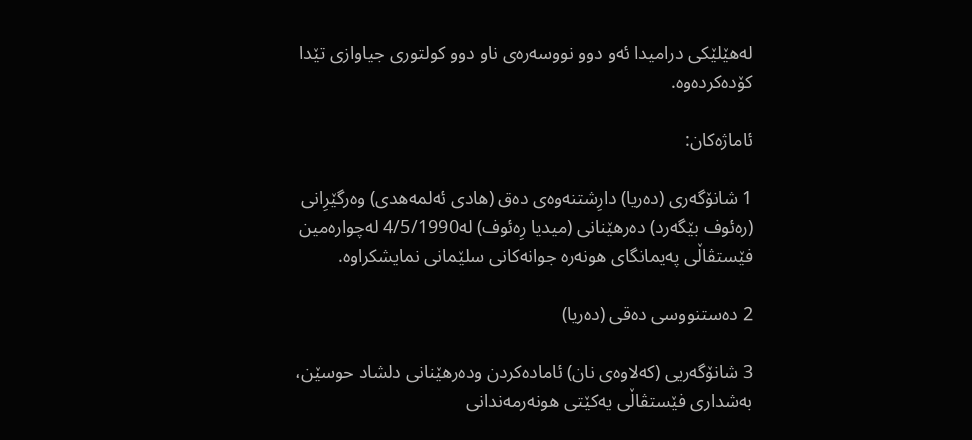له‌هێلێكى درامیدا ئه‌و دوو نووسه‌ره‌ى ناو دوو كولتورى جیاوازى تێدا كۆده‌كرده‌وه‌.

ئاماژه‌كان:

1 شانۆگه‌رى (ده‌ریا) دارِشتنه‌وه‌ى ده‌ق (هادى ئه‌لمه‌هدى) وه‌رگێرِانى (ره‌ئوف بێگه‌رد) ده‌رهێنانى (میدیا رِه‌ئوف) له‌4/5/1990 له‌چواره‌مین فێستڤاڵى په‌یمانگاى هونه‌ره‌ جوانه‌كانى سلێمانى نمایشكراوه‌.

2 ده‌ستنووسى ده‌قى (ده‌ریا)

3 شانۆگه‌ریى (كه‌لاوه‌ى نان) ئاماده‌كردن وده‌رهێنانى دلشاد حوسێن، به‌شدارى فێستڤاڵى یه‌كێتى هونه‌رمه‌ندانى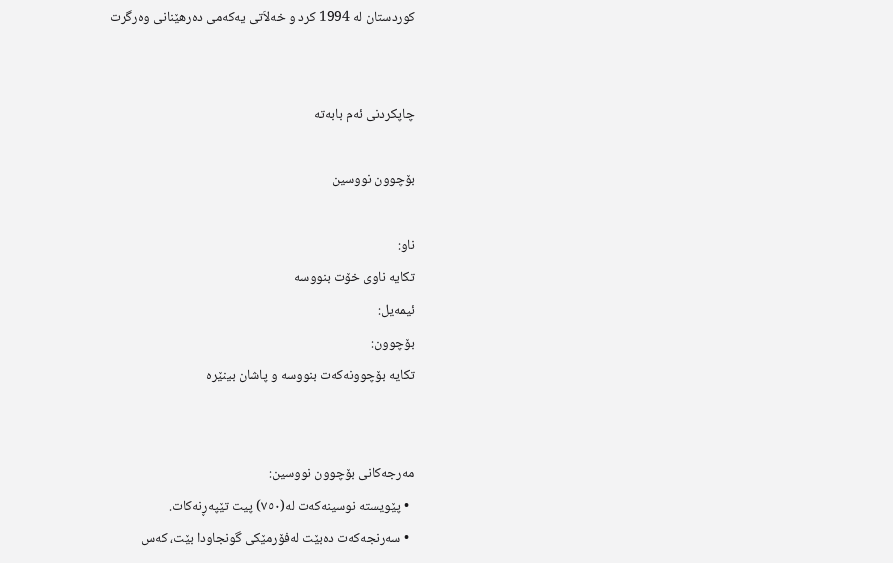كوردستان له‌ 1994 كرد و خه‌لاَتى یه‌كه‌مى ده‌رهێنانى وه‌رگرت


چاپكردنی ئه‌م بابه‌ته‌

بۆچوون نووسین

ناو:
تكایه‌ ناوی خۆت بنووسه‌
ئیمه‌یل:
بۆچوون:
تكایه‌ بۆچوونه‌كه‌ت بنووسه‌ و پاشان بینێره‌


مه‌رجه‌كانی بۆچوون نووسین:
  • پێویسته‌ نوسینه‌که‌ت له‌(٧٥٠) پیت تێپه‌ڕنه‌کات.
  • سه‌رنجه‌كه‌ت ده‌بێت له‌فۆرمێكی گونجاو‌دا بێت، كه‌س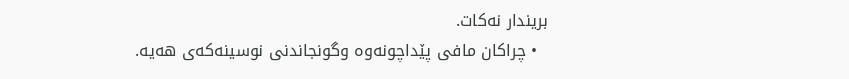بریندار نه‌كات.
  • چراكان ‌مافی پێداچونه‌وه‌ وگونجاندنی نوسینه‌که‌ی هه‌یه.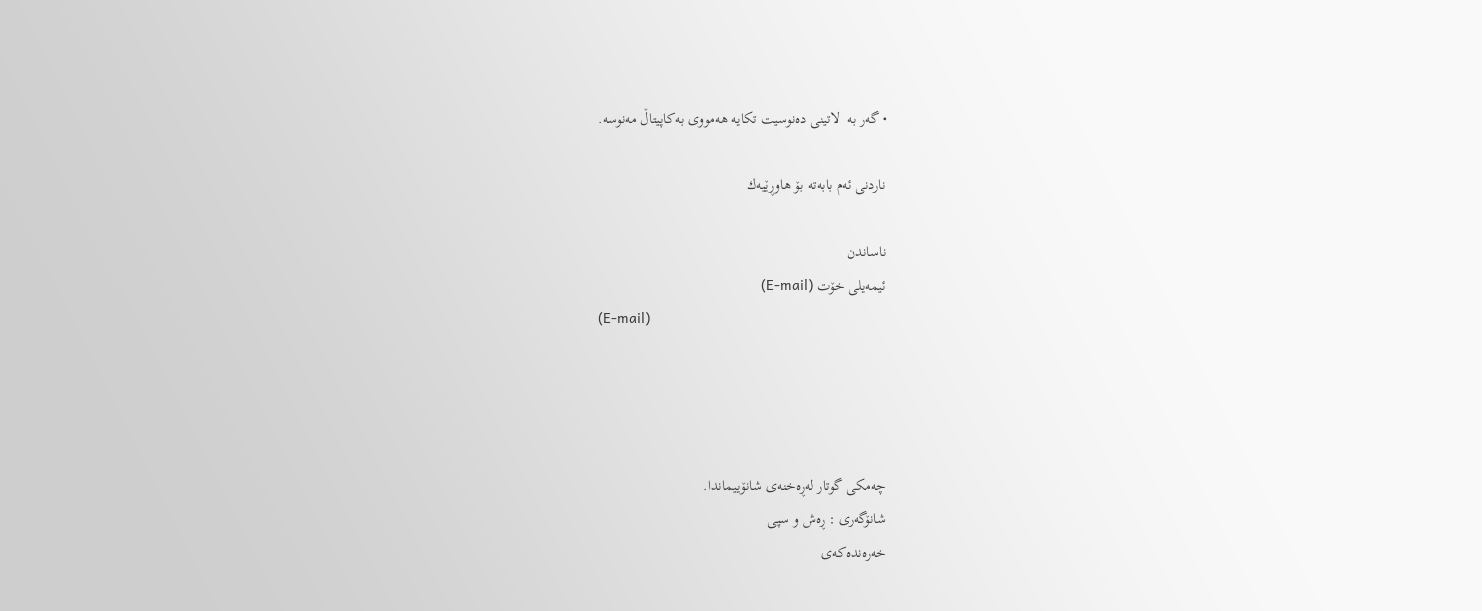• گه‌ر به‌  لاتینی ده‌نوسیت تكایه‌ هه‌مووی به‌كاپیتاڵ مه‌نوسه‌.

ناردنی ئه‌م بابه‌ته‌ بۆ هاوڕێیه‌ك

ناساندن
ئیمه‌یلی خۆت (E-mail)
(E-mail)




چەمكى گوتار لەڕەخنەى شانۆییماندا.
شانۆگه‌ری : ڕه‌ش و سپی
خه‌ره‌نده‌که‌ی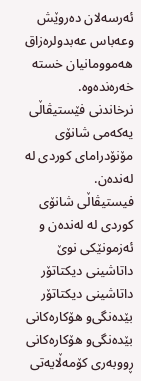ئه‌رسه‌لان ده‌روێش وعه‌باس عه‌بدولره‌زاق هه‌موومانیان خسته‌ خه‌ره‌نده‌وه‌.
نرخاندنی فێستیڤاڵی یه‌که‌می شانۆی مۆنۆدرامای کوردی له‌ له‌نده‌ن.
فیستیڤاڵی شانۆی کوردی له‌ له‌نده‌ن و ئه‌زمونێکی نوێ
داتاشینى دیکتاتۆر داتاشینى دیکتاتۆر
بێده‌نگی‌‌و هۆكاره‌كانی بێده‌نگی‌‌و هۆكاره‌كانی
ڕووبەری کۆمەڵایەتی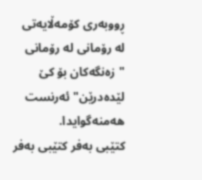ڕووبەری کۆمەڵایەتی
له‌ رۆمانی‌ له‌ رۆمانی‌ "زه‌نگه‌كان بۆ كێ‌ لێده‌درێن" ئه‌رنست هه‌منه‌گوایدا.
کتێبی به‌فر کتێبی به‌فر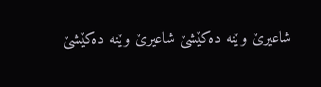شاعیرێ وێنه‌ ده‌کێشێ شاعیرێ وێنه‌ ده‌کێشێ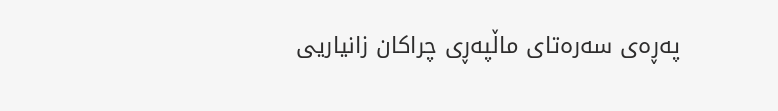په‌ڕه‌ی سه‌ره‌تای ماڵپه‌ڕی چراكان زانیاریی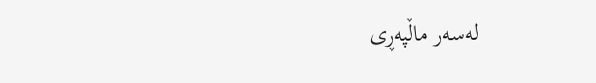له‌سه‌ر ماڵپه‌ڕی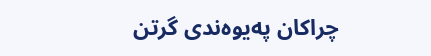چراكان په‌یوه‌ندی گرتن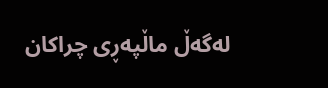له‌گه‌ڵ ماڵپه‌ڕی چراكان